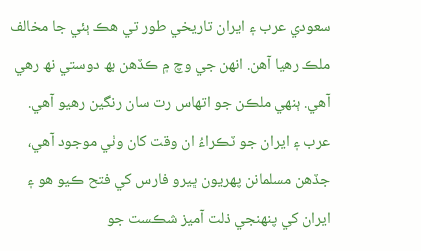سعودي عرب ۽ ايران تاريخي طور تي ھڪ ٻئي جا مخالف ملڪ رھيا آھن. انھن جي وچ ۾ ڪڏھن بھ دوستي نھ رھي آھي. ٻنھي ملڪن جو اتھاس رت سان رنگين رھيو آھي.
عرب ۽ ايران جو ٽڪراءُ ان وقت کان وٺي موجود آھي، جڏھن مسلمانن پھريون ڀيرو فارس کي فتح ڪيو ھو ۽ ايران کي پنھنجي ذلت آميز شڪست جو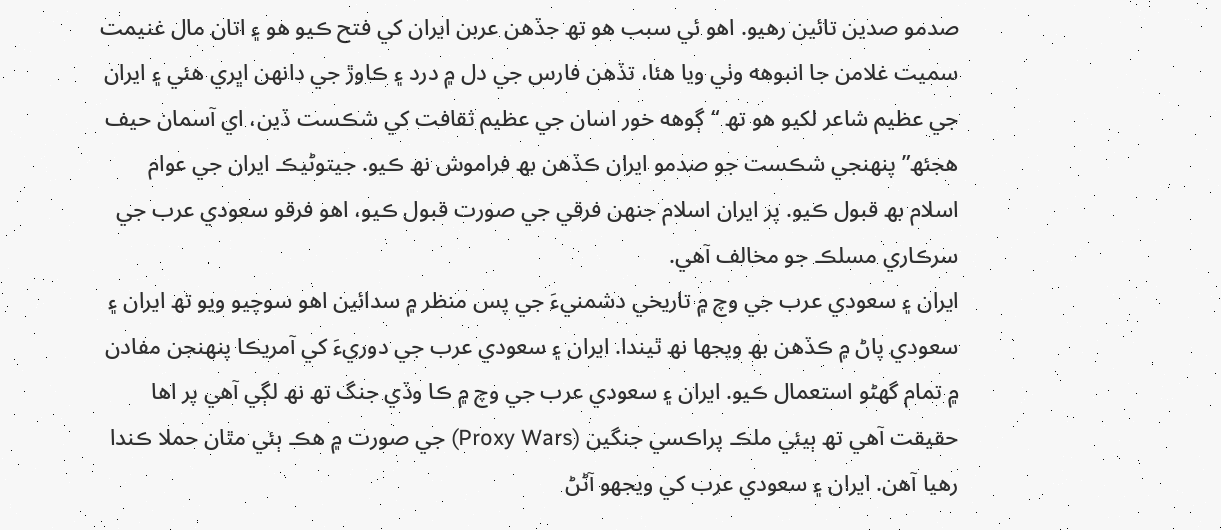صدمو صدين تائين رھيو. اھو ئي سبب ھو تھ جڏھن عربن ايران کي فتح ڪيو ھو ۽ اتان مال غنيمت سميت غلامن جا انبوھه وٺي ويا ھئا، تڏھن فارس جي دل ۾ درد ۽ ڪاوڙ جي دانھن اڀري ھئي ۽ ايران جي عظيم شاعر لکيو ھو تھ “ڳوھه خور اسان جي عظيم ثقافت کي شڪست ڏين، اي آسمان حيف ھجئھ” پنھنجي شڪست جو صدمو ايران ڪڏھن بھ فراموش نھ ڪيو. جيتوڻيڪ ايران جي عوام اسلام بھ قبول ڪيو. پر ايران اسلام جنھن فرقي جي صورت قبول ڪيو، اھو فرقو سعودي عرب جي سرڪاري مسلڪ جو مخالف آھي.
ايران ۽ سعودي عرب جي وچ ۾ تاريخي دشمنيءَ جي پس منظر ۾ سدائين اھو سوچيو ويو تھ ايران ۽ سعودي پاڻ ۾ ڪڏھن بھ ويجھا نھ ٿيندا. ايران ۽ سعودي عرب جي دوريءَ کي آمريڪا پنھنجن مفادن ۾ تمام گھڻو استعمال ڪيو. ايران ۽ سعودي عرب جي وچ ۾ ڪا وڏي جنگ تھ نھ لڳي آھي پر اھا حقيقت آھي تھ ٻيئي ملڪ پراڪسي جنگين (Proxy Wars) جي صورت ۾ ھڪ ٻئي مٿان حملا ڪندا رھيا آھن. ايران ۽ سعودي عرب کي ويجھو آڻڻ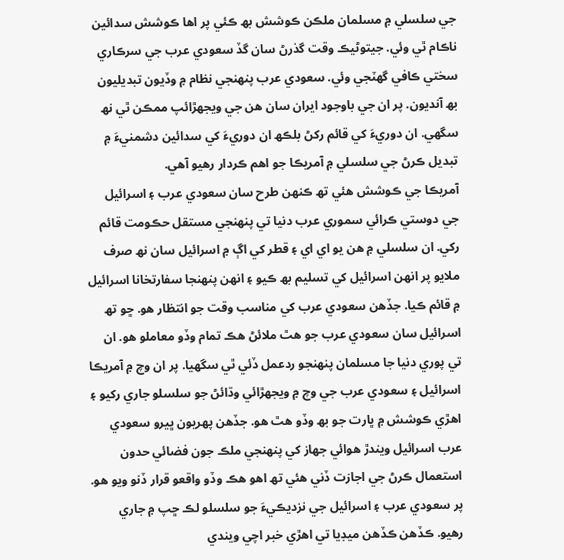جي سلسلي ۾ مسلمان ملڪن ڪوشش بھ ڪئي پر اھا ڪوشش سدائين ناڪام ٿي وئي. جيتوڻيڪ وقت گذرڻ سان گڏ سعودي عرب جي سرڪاري سختي ڪافي گھٽجي وئي. سعودي عرب پنھنجي نظام ۾ وڏيون تبديليون بھ آنديون. پر ان جي باوجود ايران سان ھن جي ويجھڙائپ ممڪن ٿي نھ سگھي. ان دوريءَ کي قائم رکڻ بلڪھ ان دوريءَ کي سدائين دشمنيءَ ۾ تبديل ڪرڻ جي سلسلي ۾ آمريڪا جو اھم ڪردار رھيو آھي.
آمريڪا جي ڪوشش ھئي تھ ڪنھن طرح سان سعودي عرب ۽ اسرائيل جي دوستي ڪرائي سموري عرب دنيا تي پنھنجي مستقل حڪومت قائم رکي. ان سلسلي ۾ ھن يو اي اي ۽ قطر کي اڳ ۾ اسرائيل سان نھ صرف ملايو پر انھن اسرائيل کي تسليم بھ ڪيو ۽ انھن پنھنجا سفارتخانا اسرائيل ۾ قائم ڪيا. جڏھن سعودي عرب کي مناسب وقت جو انتظار ھو. ڇو تھ اسرائيل سان سعودي عرب جو ھٿ ملائڻ ھڪ تمام وڏو معاملو ھو. ان تي پوري دنيا جا مسلمان پنھنجو ردعمل ڏئي ٿي سگھيا. پر ان وچ ۾ آمريڪا اسرائيل ۽ سعودي عرب جي وچ ۾ ويجھڙائي وڌائڻ جو سلسلو جاري رکيو ۽ اھڙي ڪوشش ۾ ڀارت جو بھ وڏو ھٿ ھو. جڏھن پھريون ڀيرو سعودي عرب اسرائيل ويندڙ ھوائي جھاز کي پنھنجي ملڪ جون فضائي حدون استعمال ڪرڻ جي اجازت ڏني ھئي تھ اھو ھڪ وڏو واقعو قرار ڏنو ويو ھو. پر سعودي عرب ۽ اسرائيل جي نزديڪيءَ جو سلسلو لڪ ڇپ ۾ جاري رھيو. ڪڏھن ڪڏھن ميڊيا تي اھڙي خبر اچي ويندي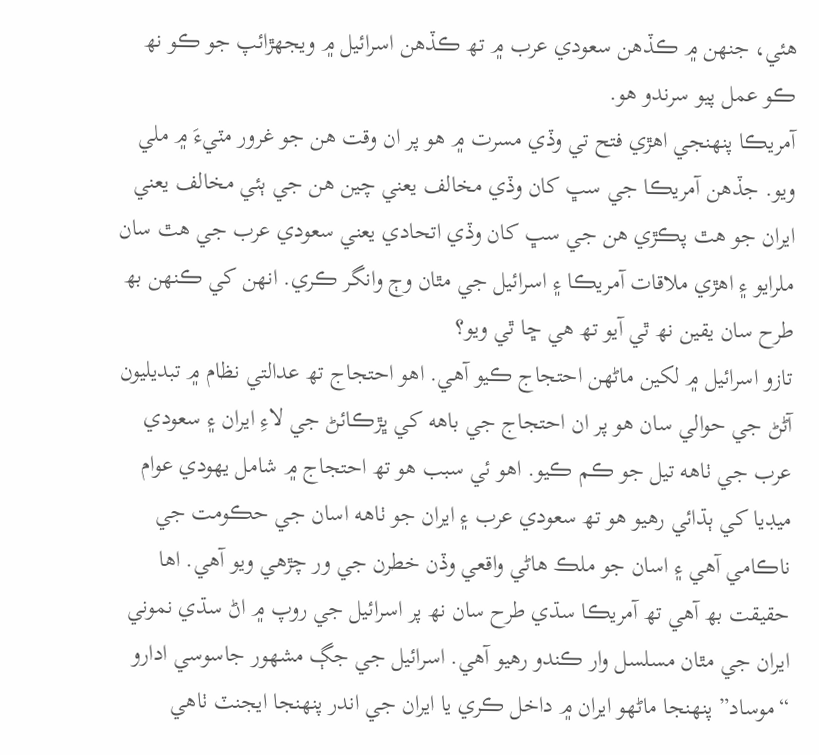ھئي، جنھن ۾ ڪڏھن سعودي عرب ۾ تھ ڪڏھن اسرائيل ۾ ويجھڙائپ جو ڪو نھ ڪو عمل پيو سرندو ھو.
آمريڪا پنھنجي اھڙي فتح تي وڏي مسرت ۾ ھو پر ان وقت ھن جو غرور مٽيءَ ۾ ملي ويو. جڏھن آمريڪا جي سڀ کان وڏي مخالف يعني چين ھن جي ٻئي مخالف يعني ايران جو ھٿ پڪڙي ھن جي سڀ کان وڏي اتحادي يعني سعودي عرب جي ھٿ سان ملرايو ۽ اھڙي ملاقات آمريڪا ۽ اسرائيل جي مٿان وڄ وانگر ڪري. انھن کي ڪنھن بھ طرح سان يقين نھ ٿي آيو تھ ھي ڇا ٿي ويو؟
تازو اسرائيل ۾ لکين ماڻھن احتجاج ڪيو آھي. اھو احتجاج تھ عدالتي نظام ۾ تبديليون آڻڻ جي حوالي سان ھو پر ان احتجاج جي باھه کي ڀڙڪائڻ جي لاءِ ايران ۽ سعودي عرب جي ٺاھه تيل جو ڪم ڪيو. اھو ئي سبب ھو تھ احتجاج ۾ شامل يھودي عوام ميڊيا کي ٻڌائي رھيو ھو تھ سعودي عرب ۽ ايران جو ٺاھه اسان جي حڪومت جي ناڪامي آھي ۽ اسان جو ملڪ ھاڻي واقعي وڏن خطرن جي ور چڙھي ويو آھي. اھا حقيقت بھ آھي تھ آمريڪا سڌي طرح سان نھ پر اسرائيل جي روپ ۾ اڻ سڌي نموني ايران جي مٿان مسلسل وار ڪندو رھيو آھي. اسرائيل جي جڳ مشھور جاسوسي ادارو “موساد” پنھنجا ماڻھو ايران ۾ داخل ڪري يا ايران جي اندر پنھنجا ايجنٽ ٺاھي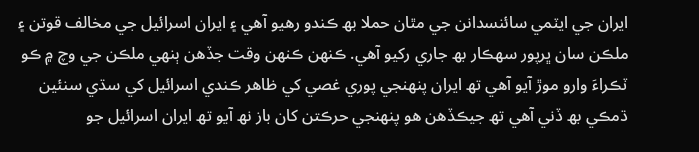ايران جي ايٽمي سائنسدانن جي مٿان حملا بھ ڪندو رھيو آھي ۽ ايران اسرائيل جي مخالف قوتن ۽ ملڪن سان ڀرپور سھڪار بھ جاري رکيو آھي. ڪنھن ڪنھن وقت جڏھن ٻنھي ملڪن جي وچ ۾ ڪو ٽڪراءَ وارو موڙ آيو آھي تھ ايران پنھنجي پوري غصي کي ظاھر ڪندي اسرائيل کي سڌي سنئين ڌمڪي بھ ڏني آھي تھ جيڪڏھن ھو پنھنجي حرڪتن کان باز نھ آيو تھ ايران اسرائيل جو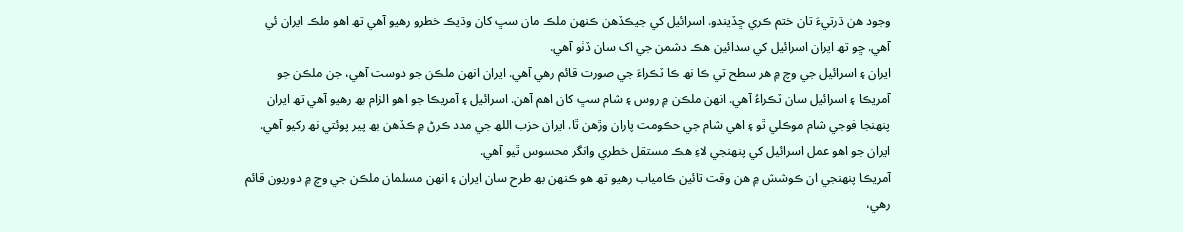وجود ھن ڌرتيءَ تان ختم ڪري ڇڏيندو. اسرائيل کي جيڪڏھن ڪنھن ملڪ مان سڀ کان وڌيڪ خطرو رھيو آھي تھ اھو ملڪ ايران ئي آھي. ڇو تھ ايران اسرائيل کي سدائين ھڪ دشمن جي اک سان ڏٺو آھي.
ايران ۽ اسرائيل جي وچ ۾ ھر سطح تي ڪا نھ ڪا ٽڪراءَ جي صورت قائم رھي آھي. ايران انھن ملڪن جو دوست آھي، جن ملڪن جو آمريڪا ۽ اسرائيل سان ٽڪراءُ آھي. انھن ملڪن ۾ روس ۽ شام سڀ کان اھم آھن. اسرائيل ۽ آمريڪا جو اھو الزام بھ رھيو آھي تھ ايران پنھنجا فوجي شام موڪلي ٿو ۽ اھي شام جي حڪومت پاران وڙھن ٿا. ايران حزب اللھ جي مدد ڪرڻ ۾ ڪڏھن بھ پير پوئتي نھ رکيو آھي. ايران جو اھو عمل اسرائيل کي پنھنجي لاءِ ھڪ مستقل خطري وانگر محسوس ٿيو آھي.
آمريڪا پنھنجي ان ڪوشش ۾ ھن وقت تائين ڪامياب رھيو تھ ھو ڪنھن بھ طرح سان ايران ۽ انھن مسلمان ملڪن جي وچ ۾ دوريون قائم رھي،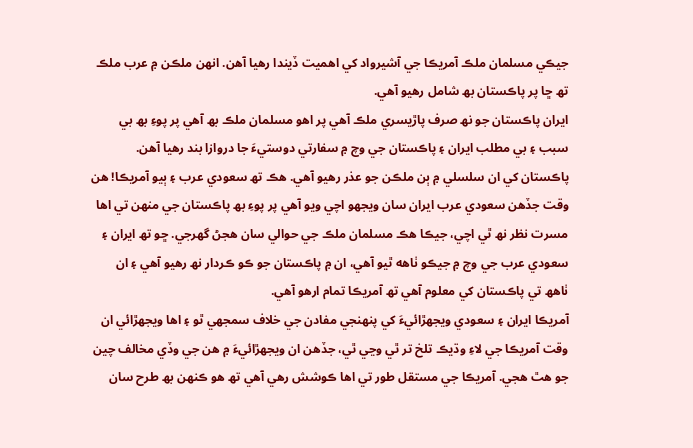جيڪي مسلمان ملڪ آمريڪا جي آشيرواد کي اھميت ڏيندا رھيا آھن. انھن ملڪن ۾ عرب ملڪ تھ ڇا پر پاڪستان بھ شامل رھيو آھي.
ايران پاڪستان جو نھ صرف پاڙيسري ملڪ آھي پر اھو مسلمان ملڪ بھ آھي پر پوءِ بھ بي سبب ۽ بي مطلب ايران ۽ پاڪستان جي وچ ۾ سفارتي دوستيءَ جا دروازا بند رھيا آھن. پاڪستان کي ان سلسلي ۾ ٻن ملڪن جو عذر رھيو آھي. ھڪ تھ سعودي عرب ۽ ٻيو آمريڪا! ھن وقت جڏھن سعودي عرب ايران سان ويجھو اچي ويو آھي پر پوءِ بھ پاڪستان جي منھن تي اھا مسرت نظر نھ ٿي اچي، جيڪا ھڪ مسلمان ملڪ جي حوالي سان ھجڻ گھرجي. ڇو تھ ايران ۽ سعودي عرب جي وچ ۾ جيڪو ٺاھه ٿيو آھي، ان ۾ پاڪستان جو ڪو ڪردار نھ رھيو آھي ۽ ان ٺاهھ تي پاڪستان کي معلوم آھي تھ آمريڪا تمام ارھو آھي.
آمريڪا ايران ۽ سعودي ويجھڙائيءَ کي پنھنجي مفادن جي خلاف سمجھي ٿو ۽ اھا ويجھڙائي ان وقت آمريڪا جي لاءِ وڌيڪ تلخ تر ٿي وڃي ٿي، جڏھن ان ويجھڙائيءَ ۾ ھن جي وڏي مخالف چين جو ھٿ ھجي. آمريڪا جي مستقل طور تي اھا ڪوشش رھي آھي تھ ھو ڪنھن بھ طرح سان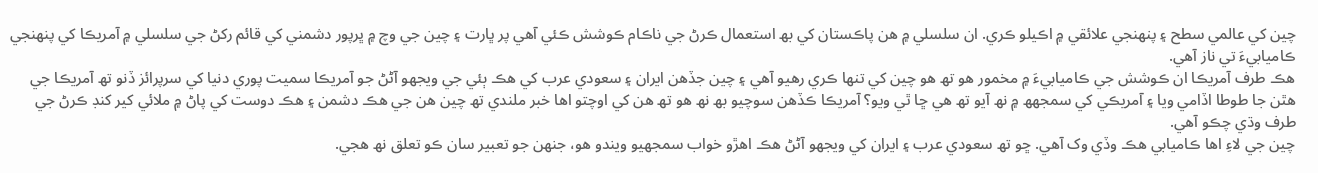چين کي عالمي سطح ۽ پنھنجي علائقي ۾ اڪيلو ڪري. ان سلسلي ۾ ھن پاڪستان کي بھ استعمال ڪرڻ جي ناڪام ڪوشش ڪئي آھي پر ڀارت ۽ چين جي وچ ۾ ڀرپور دشمني کي قائم رکڻ جي سلسلي ۾ آمريڪا کي پنھنجي ڪاميابيءَ تي ناز آھي.
ھڪ طرف آمريڪا ان ڪوشش جي ڪاميابيءَ ۾ مخمور ھو تھ ھو چين کي تنھا ڪري رھيو آھي ۽ چين جڏھن ايران ۽ سعودي عرب کي ھڪ ٻئي جي ويجھو آڻڻ جو آمريڪا سميت پوري دنيا کي سرپرائز ڏنو تھ آمريڪا جي ھٿن جا طوطا اڏامي ويا ۽ آمريڪي کي سمجھھ ۾ نھ آيو تھ ھي ڇا ٿي ويو؟ آمريڪا ڪڏھن سوچيو بھ نھ ھو تھ ھن کي اوچتو اھا خبر ملندي تھ چين ھن جي ھڪ دشمن ۽ ھڪ دوست کي پاڻ ۾ ملائي کير کنڊ ڪرڻ جي طرف وڌي چڪو آھي.
چين جي لاءِ اھا ڪاميابي ھڪ وڏي وک آھي. ڇو تھ سعودي عرب ۽ ايران کي ويجھو آڻڻ ھڪ اھڙو خواب سمجھيو ويندو ھو، جنھن جو تعبير سان ڪو تعلق نھ ھجي.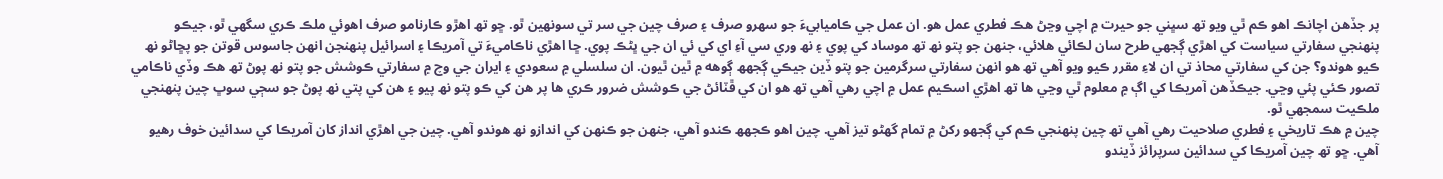پر جڏھن اچانڪ اھو ڪم ٿي ويو تھ سڀني جو حيرت ۾ اچي وڃڻ ھڪ فطري عمل ھو. ان عمل جي ڪاميابيءَ جو سھرو صرف ۽ صرف چين جي سر تي سونھين ٿو. ڇو تھ اھڙو ڪارنامو صرف اھوئي ملڪ ڪري سگھي ٿو، جيڪو پنھنجي سفارتي سياست کي اھڙي ڳجھي طرح سان لڪائي ھلائي، جنھن جو پتو نھ تھ موساد کي پوي ۽ نھ وري سي آءِ اي کي ئي ان جي ڀڻڪ پوي. ڇا اھڙي ناڪاميءَ تي آمريڪا ۽ اسرائيل پنھنجن انھن جاسوس قوتن جو پڇاڻو نھ ڪيو ھوندو؟ جن کي سفارتي محاذ تي ان لاءِ مقرر ڪيو ويو آھي تھ ھو انھن سفارتي سرگرمين جو پتو ڏين جيڪي ڳجھھ ڳوھه ۾ ٿين ٿيون. ان سلسلي ۾ سعودي ۽ ايران جي وچ ۾ سفارتي ڪوشش جو پتو نھ پوڻ تھ ھڪ وڏي ناڪامي تصور ڪئي پئي وڃي. جيڪڏھن آمريڪا کي اڳ ۾ معلوم ٿي وڃي ھا تھ اھڙي اسڪيم عمل ۾ اچي رھي آھي تھ ھو ان کي ڦٽائڻ جي ڪوشش ضرور ڪري ھا پر ھن کي ڪو پتو نھ پيو ۽ ھن کي پتي نھ پوڻ جو سڄي سوڀ چين پنھنجي ملڪيت سمجھي ٿو.
چين ۾ ھڪ تاريخي ۽ فطري صلاحيت رھي آھي تھ چين پنھنجي ڪم کي ڳجھو رکڻ ۾ تمام گھڻو تيز آھي. چين اھو ڪجھھ ڪندو آھي، جنھن جو ڪنھن کي اندازو نھ ھوندو آھي. چين جي اھڙي انداز کان آمريڪا کي سدائين خوف رھيو آھي. ڇو تھ چين آمريڪا کي سدائين سرپرائز ڏيندو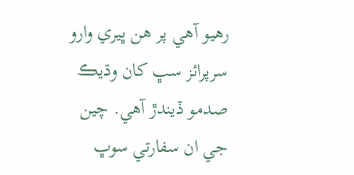رھيو آھي پر ھن ڀيري وارو سرپرائز سڀ کان وڌيڪ صدمو ڏيندڙ آھي. چين جي ان سفارتي سوڀ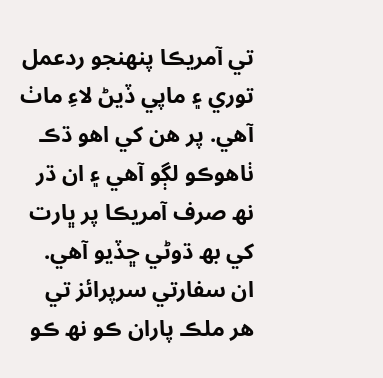تي آمريڪا پنھنجو ردعمل توري ۽ ماپي ڏيڻ لاءِ ماٺ آھي. پر ھن کي اھو ڌڪ ٺاھوڪو لڳو آھي ۽ ان ڌر نھ صرف آمريڪا پر ڀارت کي بھ ڌوڻي ڇڏيو آھي. ان سفارتي سرپرائز تي ھر ملڪ پاران ڪو نھ ڪو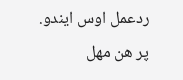ردعمل اوس ايندو. پر ھن مھل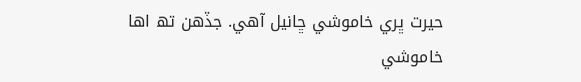حيرت ڀري خاموشي ڇانيل آھي. جڏھن تھ اھا خاموشي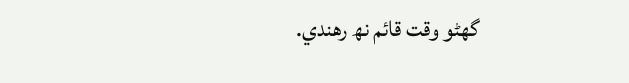گھڻو وقت قائم نھ رھندي.